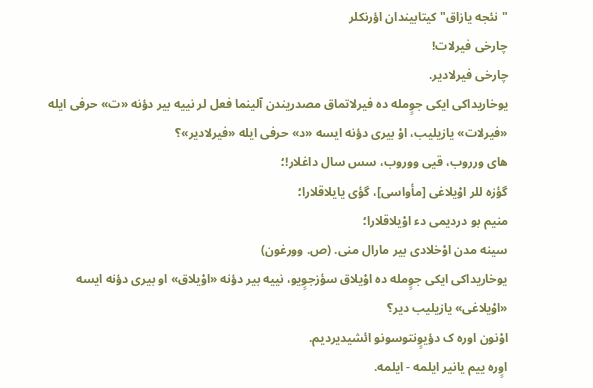"نئجه یازاق" کیتابیندان اؤرنکلر
چارخی فيرلات!
چارخی فيرلادير.
يوخاريداکی ايکی جوٍمله ده فيرلاتماق مصدريندن آلينما فعل لر نييه بير دؤنه «ت» حرفی ايله «فيرلات» يازيليب، اوْ بيری دؤنه ايسه «د» حرفی ايله «فيرلادير»؟
های ورروب، قيی ووروب، سس سال داغلار!؛
گؤزه للر اوْيلاغی [مأواسی]، گؤی يايلاقلارا؛
منيم بو درديمی دء اوْيلاقلارا؛
سينه مدن اوْخلادی بير مارال منی. (ص. وورغون)
يوخاريداکی ايکی جوٍمله ده اوْيلاق سؤزجوٍيو، نييه بير دؤنه «اوْيلاق» او بيری دؤنه ايسه «اوْيلاغی» يازيليب دير؟
اوْنون اوره ک دؤيوٍنتوسونو ائشيديرديم.
اوٍره ييم يانير ايلمه - ايلمه.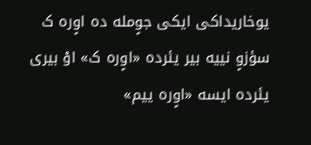يوخاريداکی ايکی جوٍمله ده اوٍره ک سؤزوٍ نييه بير يئرده «اوٍره ک» اوْ بيری يئرده ايسه «اوٍره ييم»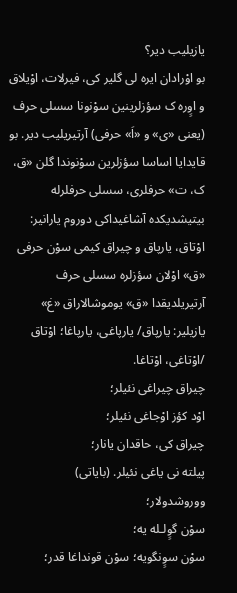يازيليب دير؟
بو اوْرادان ايره لی گلير کی، فيرلات، اوْيلاق و اوٍره ک سؤزلرینين سوْنونا سسلی حرف (يعنی «ی» و «اَ» حرفی) آرتيريليب دير. بو قايدايا اساسا سؤزلرين سوْنوندا گلن «ق، ک، ت» حرفلری، سسلی حرفلرله بيتيشديکده آشاغيداکی دوروم يارانير:
اوْتاق، يارپاق و چيراق کيمی سوْن حرفی «ق» اوْلان سؤزلره سسلی حرف آرتيريلديقدا «ق» يوموشالاراق «غ» يازيلير: يارپاق/ يارپاغی، يارپاغا؛ اوْتاق /اوْتاغی، اوْتاغا.
چيراق چيراغی نئيلر؛
اوْد کؤز اوْجاغی نئيلر؛
چيراق کی، حاقدان يانار؛
پيلته نی ياغی نئيلر. (باياتی)
ووروشدولار؛
سوْن گوٍلـله يه؛
سوْن سوٍنگويه؛ سوْن قونداغا قدر؛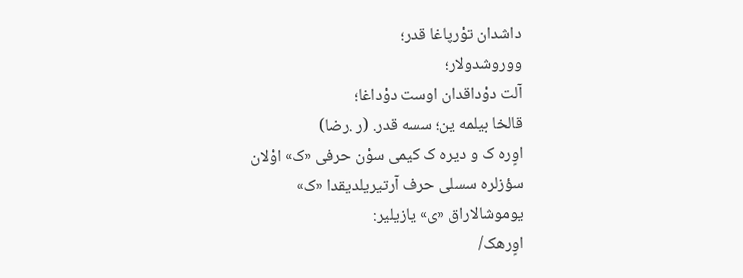داشدان توْرپاغا قدر؛
ووروشدولار؛
آلت دوْداقدان اوست دوْداغا؛
قالخا بيلمه ين؛ سسه قدر. (ر .رضا)
اوٍره ک و ديره ک کيمی سوْن حرفی «ک» اوْلان سؤزلره سسلی حرف آرتيريلديقدا «ک» يوموشالاراق «ی» يازيلير:
اوٍرهک/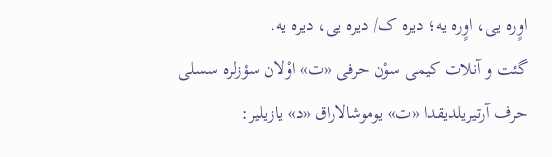اوٍره يی، اوٍره يه؛ ديره ک/ ديره يی، ديره يه.
گئت و آنلات کيمی سوْن حرفی «ت» اوْلان سؤزلره سسلی حرف آرتيريلديقدا «ت» يوموشالاراق «د» يازيلير: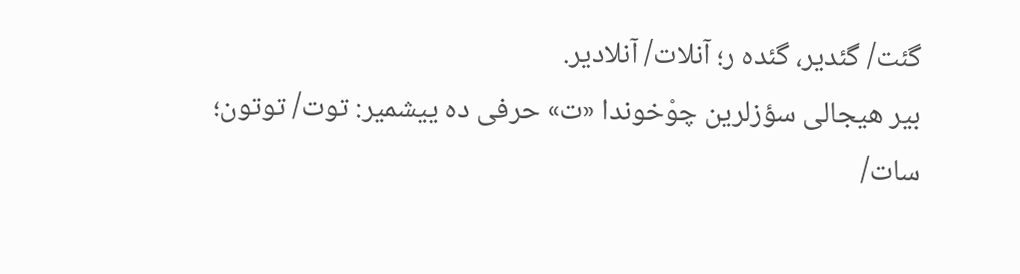گئت/ گئدير، گئده ر؛ آنلات/ آنلادير.
بير هيجالی سؤزلرين چوْخوندا «ت» حرفی ده ييشمير: توت/ توتون؛ سات/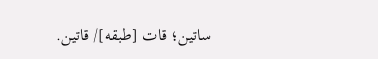ساتين؛ قات [طبقه]/ قاتين.